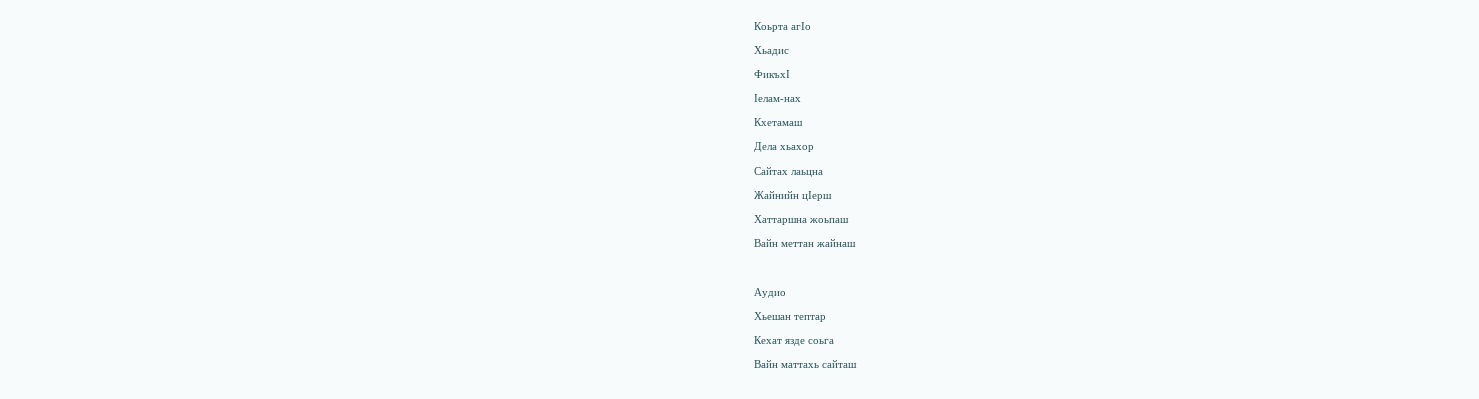Коьрта агIо

Хьадис

ФикъхI

Iелам-нах

Кхетамаш

Дела хьахор

Сайтах лаьцна

Жайнийн цIерш

Хаттаршна жоьпаш

Вайн меттан жайнаш



Аудио

Хьешан тептар

Кехат язде соьга

Вайн маттахь сайташ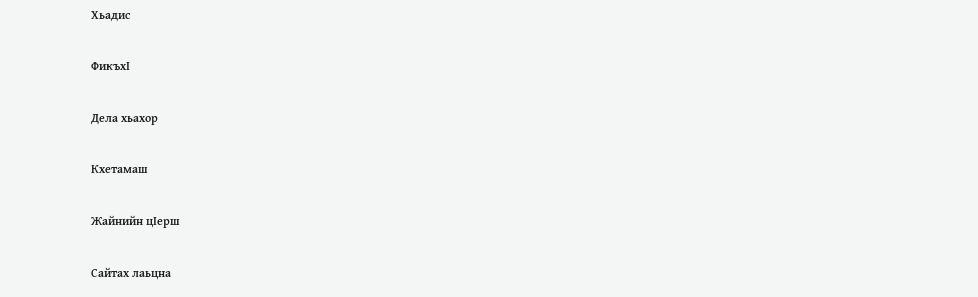Хьадис

ФикъхI

Дела хьахор

Кхетамаш

Жайнийн цIерш

Сайтах лаьцна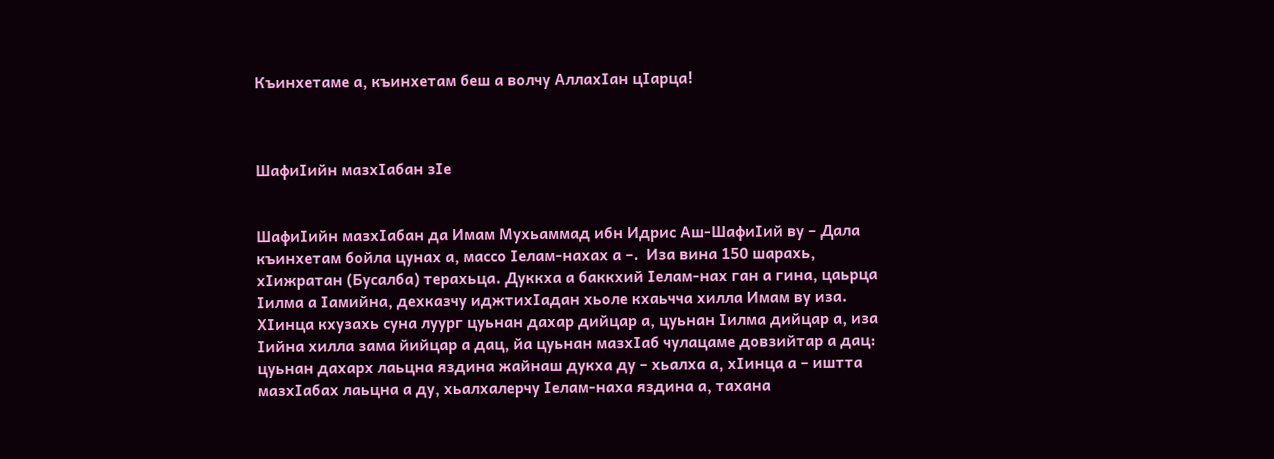Къинхетаме а, къинхетам беш а волчу АллахIан цIарца!



ШафиIийн мазхIабан зIе


ШафиIийн мазхIабан да Имам Мухьаммад ибн Идрис Аш-ШафиIий ву – Дала къинхетам бойла цунах а, массо Iелам-нахах а –.  Иза вина 150 шарахь, хIижратан (Бусалба) терахьца. Дуккха а баккхий Iелам-нах ган а гина, цаьрца Iилма а Iамийна, дехказчу иджтихIадан хьоле кхаьчча хилла Имам ву иза.
ХIинца кхузахь суна луург цуьнан дахар дийцар а, цуьнан Iилма дийцар а, иза Iийна хилла зама йийцар а дац, йа цуьнан мазхIаб чулацаме довзийтар а дац: цуьнан дахарх лаьцна яздина жайнаш дукха ду – хьалха а, хIинца а – иштта мазхIабах лаьцна а ду, хьалхалерчу Iелам-наха яздина а, тахана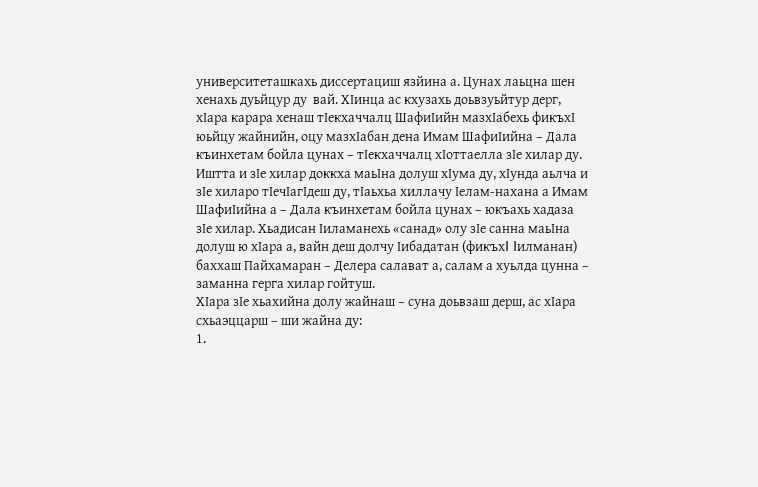университеташкахь диссертациш язйина а. Цунах лаьцна шен хенахь дуьйцур ду  вай. ХIинца ас кхузахь доьвзуьйтур дерг, хIара карара хенаш тIекхаччалц ШафиIийн мазхIабехь фикъхI юьйцу жайнийн, оцу мазхIабан дена Имам ШафиIийна – Дала къинхетам бойла цунах – тIекхаччалц хIоттаелла зIе хилар ду. Иштта и зIе хилар доккха маьIна долуш хIума ду, хIунда аьлча и зIе хиларо тIечIагIдеш ду, тIаьхьа хиллачу Iелам-нахана а Имам ШафиIийна а – Дала къинхетам бойла цунах – юкъахь хадаза зIе хилар. Хьадисан Iиламанехь «санад» олу зIе санна маьIна долуш ю хIара а, вайн деш долчу Iибадатан (фикъхI Iилманан) баххаш Пайхамаран – Делера салават а, салам а хуьлда цунна – заманна герга хилар гойтуш.
ХIара зIе хьахийна долу жайнаш – суна доьвзаш дерш, ас хIара схьаэццарш – ши жайна ду:
1.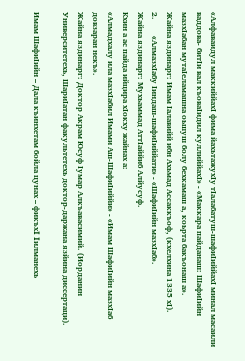«Алфаваидул маккиййахI фима йахьтажухIу тIалабатуш-шафиIиййахI минал масаили ваддова- битIи вал къоваIидил куллиййахI» - «Маккара пайданаш: ШафиIийн мазхIабан мутаIеламашна оьшуш болу бехкамаш а, коьрта бакъонаш а».
Жайна яздинарг: Имам Iалавийй ибн Ахьмад Ассаккъоф, (кхелхина 1335 хI).
2.        «АлмазхIабу Iиндаш-шафиIиййати» - «ШафиIийн мазхIаб».
Жайна яздинарг: Мухьаммад АттIаййиб Алйусуф.
Кхин а ас пайда ийцира хIокху жайнах а:
«Алмадхалу ила мазхIабил Имами Аш-ШафиIиййи» - «Имам ШафиIийн мазхIаб довзаран некъ».
Жайна яздинарг: Доктор Акрам Юсуф Iумар Алкъавасимий. (Иорданин Университетехь, ШариIатан факультетехь доктор-даржана язйина диссертаци).

Имам ШафиIийн – Дала къинхетам бойла цунах – фикъхI Iилманехь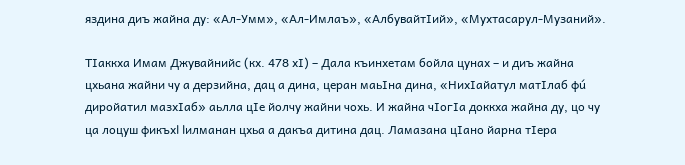яздина диъ жайна ду: «Ал-Умм», «Ал-Имлаъ», «АлбувайтIий», «Мухтасарул-Музаний».

ТIаккха Имам Джувайнийс (кх. 478 хI) – Дала къинхетам бойла цунах – и диъ жайна цхьана жайни чу а дерзийна, дац а дина, церан маьIна дина, «НихIайатул матIлаб фú диройатил мазхIаб» аьлла цIе йолчу жайни чохь. И жайна чIогIа доккха жайна ду, цо чу ца лоцуш фикъхI Iилманан цхьа а дакъа дитина дац. Ламазана цIано йарна тIера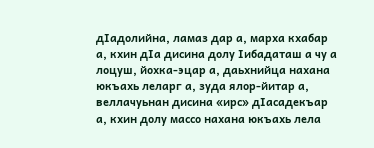дIадолийна, ламаз дар а, марха кхабар а, кхин дIа дисина долу Iибадаташ а чу а лоцуш, йохка-эцар а, даьхнийца нахана юкъахь леларг а, зуда ялор-йитар а, веллачуьнан дисина «ирс» дIасадекъар а, кхин долу массо нахана юкъахь лела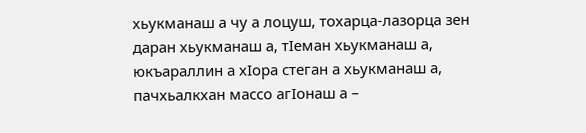хьукманаш а чу а лоцуш, тохарца-лазорца зен даран хьукманаш а, тIеман хьукманаш а, юкъараллин а хIора стеган а хьукманаш а, пачхьалкхан массо агIонаш а –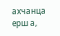ахчанца ерш а,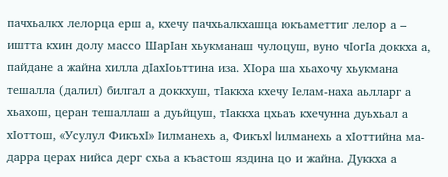пачхьалкх лелорца ерш а, кхечу пачхьалкхашца юкъаметтиг лелор а – иштта кхин долу массо ШарIан хьукманаш чулоцуш, вуно чIогIа доккха а, пайдане а жайна хилла дIахIоьттина иза. ХIора ша хьахочу хьукмана тешалла (далил) билгал а доккхуш, тIаккха кхечу Iелам-наха аьлларг а хьахош, церан тешаллаш а дуьйцуш, тIаккха цхьаъ кхечунна дуьхьал а хIоттош, «Усулул ФикъхI» Iилманехь а, ФикъхI Iилманехь а хIоттийна ма-дарра церах нийса дерг схьа а къастош яздина цо и жайна. Дуккха а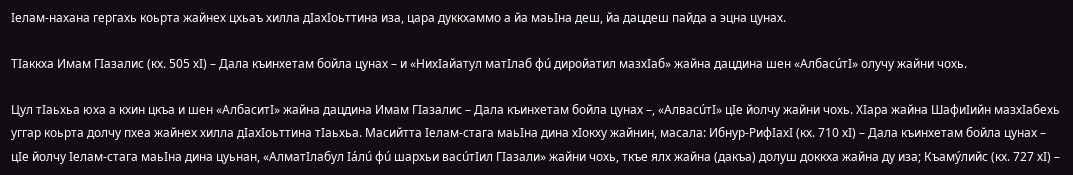Iелам-нахана гергахь коьрта жайнех цхьаъ хилла дIахIоьттина иза, цара дуккхаммо а йа маьIна деш, йа дацдеш пайда а эцна цунах.

ТIаккха Имам ГIазалис (кх. 505 хI) – Дала къинхетам бойла цунах – и «НихIайатул матIлаб фú диройатил мазхIаб» жайна дацдина шен «АлбасúтI» олучу жайни чохь.

Цул тIаьхьа юха а кхин цкъа и шен «АлбаситI» жайна дацдина Имам ГIазалис – Дала къинхетам бойла цунах –, «АлвасúтI» цIе йолчу жайни чохь. ХIара жайна ШафиIийн мазхIабехь уггар коьрта долчу пхеа жайнех хилла дIахIоьттина тIаьхьа. Масийтта Iелам-стага маьIна дина хIокху жайнин, масала: Ибнур-РифIахI (кх. 710 хI) – Дала къинхетам бойла цунах – цIе йолчу Iелам-стага маьIна дина цуьнан, «АлматIлабул Iáлú фú шархьи васúтIил ГIазали» жайни чохь, ткъе ялх жайна (дакъа) долуш доккха жайна ду иза; Къамýлийс (кх. 727 хI) –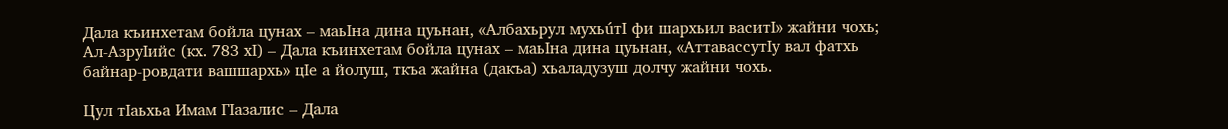Дала къинхетам бойла цунах – маьIна дина цуьнан, «Албахьрул мухьúтI фи шархьил васитI» жайни чохь; Ал-АзруIийс (кх. 783 хI) – Дала къинхетам бойла цунах – маьIна дина цуьнан, «АттавассутIу вал фатхь байнар-ровдати вашшархь» цIе а йолуш, ткъа жайна (дакъа) хьаладузуш долчу жайни чохь.

Цул тIаьхьа Имам ГIазалис – Дала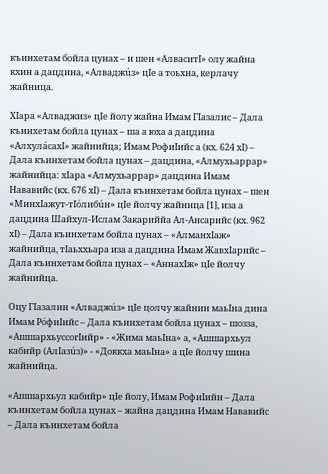къинхетам бойла цунах – и шен «АлваситI» олу жайна кхин а дацдина, «Алваджúз» цIе а тоьхна, керлачу жайница.

ХIара «Алваджиз» цIе йолу жайна Имам ГIазалис – Дала къинхетам бойла цунах – ша а юха а дацдина «АлхулáсахI» жайнийца; Имам РофиIийс а (кх. 624 хI) – Дала къинхетам бойла цунах – дацдина, «Алмухьаррар» жайнийца: хIара «Алмухьаррар» дацдина Имам Нававийс (кх. 676 хI) – Дала къинхетам бойла цунах – шен «МинхIажут-тIóлибúн» цIе йолчу жайница [1], иза а дацдина Шайхул-Ислам Закариййа Ал-Ансарийс (кх. 962 хI) – Дала къинхетам бойла цунах – «АлманхIаж» жайнийца, тIаьххьара иза а дацдина Имам ЖавхIарийс – Дала къинхетам бойла цунах – «АннахIж» цIе йолчу жайнийца.

Оцу ГIазалин «Алваджúз» цIе цолчу жайнин маьIна дина Имам РóфиIийс – Дала къинхетам бойла цунах – шозза, «АшшархьуссогIийр» - «Жима маьIна» а, «Ашшархьул кабийр (АлIазúз)» - «Доккха маьIна» а цIе йолчу шина жайнийца.

«Ашшархьул кабийр» цIе йолу, Имам РофиIийн – Дала къинхетам бойла цунах – жайна дацдина Имам Нававийс – Дала къинхетам бойла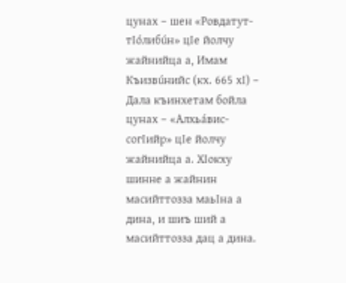цунах – шен «Ровдатут-тIóлибúн» цIе йолчу жайнийца а, Имам Къизвúнийс (кх. 665 хI) – Дала къинхетам бойла цунах – «Алхьáвис-согIийр» цIе йолчу жайнийца а. ХIокху шинне а жайнин масийттозза маьIна а дина, и шиъ ший а масийттозза дац а дина.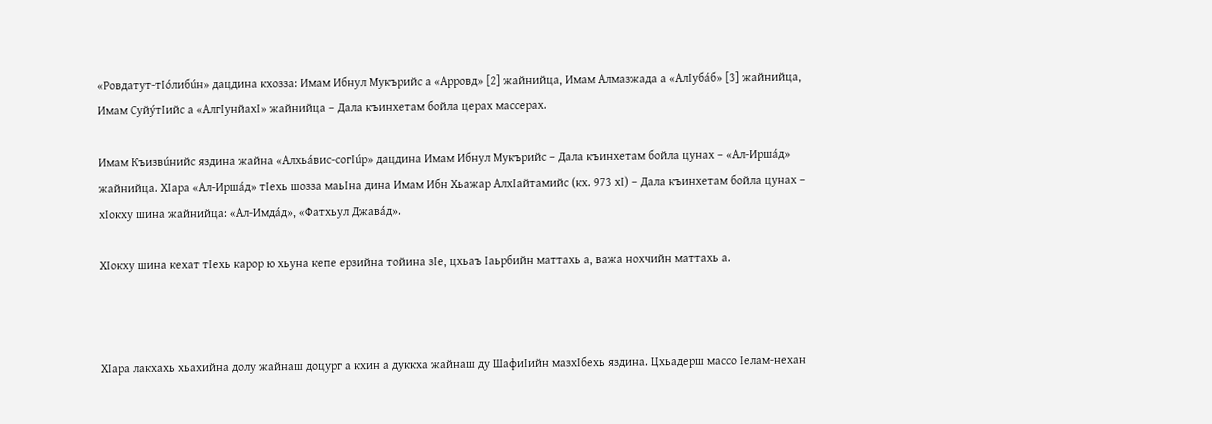«Ровдатут-тIóлибúн» дацдина кхозза: Имам Ибнул Мукърийс а «Арровд» [2] жайнийца, Имам Алмазжада а «АлIубáб» [3] жайнийца, Имам СуйýтIийс а «АлгIунйахI» жайнийца – Дала къинхетам бойла церах массерах.

Имам Къизвúнийс яздина жайна «Алхьáвис-согIúр» дацдина Имам Ибнул Мукърийс – Дала къинхетам бойла цунах – «Ал-Иршáд» жайнийца. ХIара «Ал-Иршáд» тIехь шозза маьIна дина Имам Ибн Хьажар АлхIайтамийс (кх. 973 хI) – Дала къинхетам бойла цунах – хIокху шина жайнийца: «Ал-Имдáд», «Фатхьул Джавáд».

ХIокху шина кехат тIехь карор ю хьуна кепе ерзийна тойина зIе, цхьаъ Iаьрбийн маттахь а, важа нохчийн маттахь а.



ХIара лакхахь хьахийна долу жайнаш доцург а кхин а дуккха жайнаш ду ШафиIийн мазхIбехь яздина. Цхьадерш массо Iелам-нехан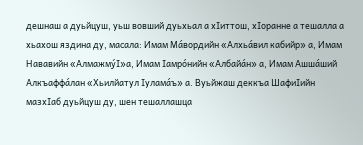дешнаш а дуьйцуш, уьш вовший дуьхьал а хIиттош, хIоранне а тешалла а хьахош яздина ду, масала: Имам Мáвордийн «Алхьáвил кабийр» а, Имам Нававийн «АлмажмýI»а, Имам Iамрóнийн «Албайáн» а, Имам Ашшáший Алкъаффáлан «Хьилйатул Iуламáъ» а. Вуьйжаш деккъа ШафиIийн мазхIаб дуьйцуш ду, шен тешаллашца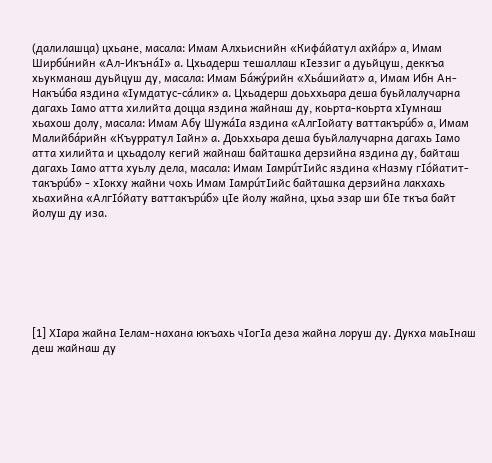(далилашца) цхьане, масала: Имам Алхьиснийн «Кифáйатул ахйáр» а, Имам Ширбúнийн «Ал-ИкънáI» а. Цхьадерш тешаллаш кIеззиг а дуьйцуш, деккъа хьукманаш дуьйцуш ду, масала: Имам Бáжýрийн «Хьáшийат» а, Имам Ибн Ан-Накъúба яздина «Iумдатус-сáлик» а. Цхьадерш доьххьара деша буьйлалучарна дагахь Iамо атта хилийта доцца яздина жайнаш ду, коьрта-коьрта хIумнаш хьахош долу, масала: Имам Абу ШужáIа яздина «АлгIойату ваттакърúб» а, Имам Малийбáрийн «Къурратул Iайн» а. Доьххьара деша буьйлалучарна дагахь Iамо атта хилийта и цхьадолу кегий жайнаш байташка дерзийна яздина ду, байташ дагахь Iамо атта хуьлу дела, масала: Имам IамрúтIийс яздина «Назму гIóйатит-такърúб» - хIокху жайни чохь Имам IамрúтIийс байташка дерзийна лакхахь хьахийна «АлгIóйату ваттакърúб» цIе йолу жайна, цхьа эзар ши бIе ткъа байт йолуш ду иза.







[1] ХIара жайна Iелам-нахана юкъахь чIогIа деза жайна лоруш ду. Дукха маьIнаш деш жайнаш ду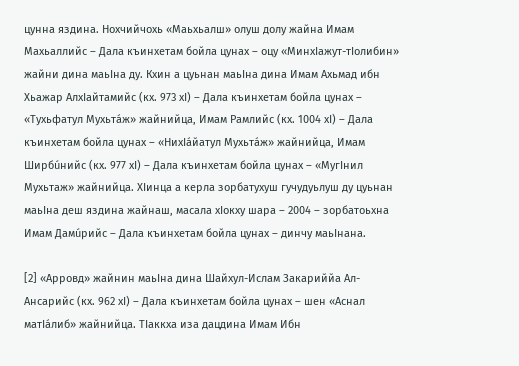цунна яздина. Нохчийчохь «Маьхьалш» олуш долу жайна Имам Махьаллийс – Дала къинхетам бойла цунах – оцу «МинхIажут-тIолибин» жайни дина маьIна ду. Кхин а цуьнан маьIна дина Имам Ахьмад ибн Хьажар АлхIайтамийс (кх. 973 хI) – Дала къинхетам бойла цунах – «Тухьфатул Мухьтáж» жайнийца, Имам Рамлийс (кх. 1004 хI) – Дала къинхетам бойла цунах – «НихIáйатул Мухьтáж» жайнийца, Имам Ширбúнийс (кх. 977 хI) – Дала къинхетам бойла цунах – «МугIнил Мухьтаж» жайнийца. ХIинца а керла зорбатухуш гучудуьлуш ду цуьнан маьIна деш яздина жайнаш, масала хIокху шара – 2004 – зорбатоьхна Имам Дамúрийс – Дала къинхетам бойла цунах – динчу маьIнана.

[2] «Арровд» жайнин маьIна дина Шайхул-Ислам Закариййа Ал-Ансарийс (кх. 962 хI) – Дала къинхетам бойла цунах – шен «Аснал матIáлиб» жайнийца. ТIаккха иза дацдина Имам Ибн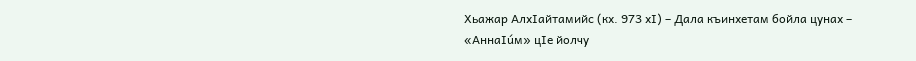Хьажар АлхIайтамийс (кх. 973 хI) – Дала къинхетам бойла цунах – «АннаIúм» цIе йолчу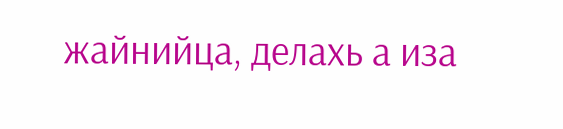жайнийца, делахь а иза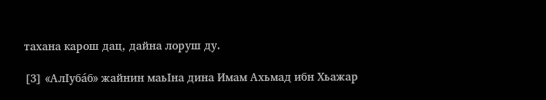тахана карош дац, дайна лоруш ду.

[3] «АлIубáб» жайнин маьIна дина Имам Ахьмад ибн Хьажар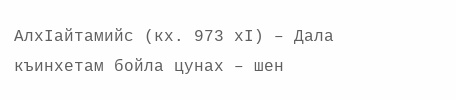АлхIайтамийс (кх. 973 хI) – Дала къинхетам бойла цунах – шен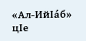«Ал-ИйIáб» цIе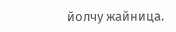йолчу жайница.